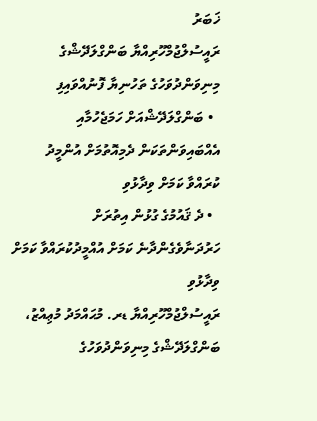ޚަބަރު
ރައީސުލްޖުމްހޫރިއްޔާ ބަންގްލަދޭޝްގެ މިނިވަންދުވަހުގެ ތަހުނިޔާ ފޮނުއްވައިފި
  • ބަންގްލަދޭޝްއަށް ހަމަޖެހުމާއި އެއްބައިވަންތަކަން ދެމިއޮތުމަށް އުންމީދު ކުރައްވާ ކަމަށް ވިދާޅުވި
  • ދެ ޤައުމުގެ ގުޅުން އިތުރަށް ހަރުދަނާވެގެންދާނެ ކަމަށް އުއްމީދުކުރައްވާ ކަމަށް ވިދާޅުވި
ރައީސުލްޖުމްހޫރިއްޔާ ޑރ. މުޙައްމަދު މުޢިއްޒު، ބަންގްލަދޭޝްގެ މިނިވަންދުވަހުގެ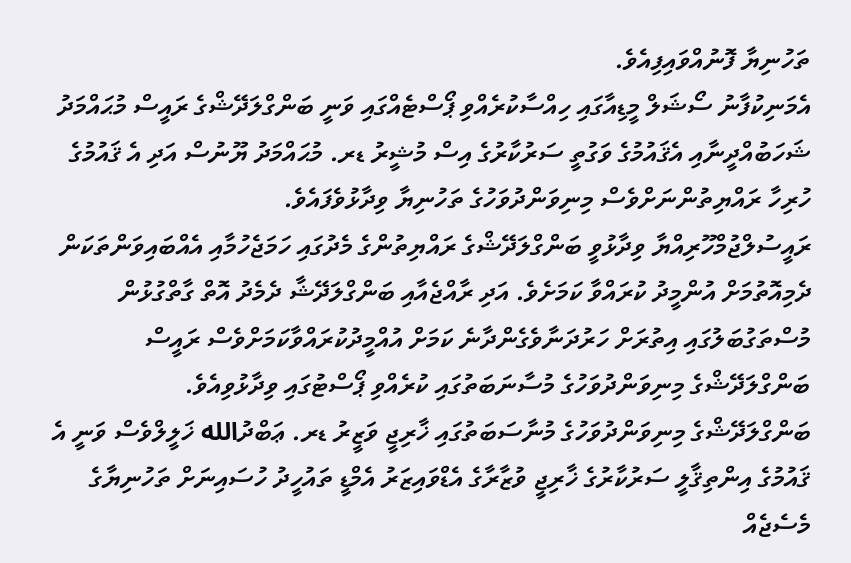ތަހުނިޔާ ފޮނުއްވައިފިއެވެ.
އެމަނިކުފާނު ސޯޝަލް މީޑިއާގައި ހިއްސާކުރެއްވި ޕޯސްޓެއްގައި ވަނީ ބަންގްލަދޭޝްގެ ރައީސް މުޙައްމަދު ޝަހަބުއްދީނާއި އެޤައުމުގެ ވަގުތީ ސަރުކާރުގެ އިސް މުޝީރު ޑރ. މުޙައްމަދު ޔޫނުސް އަދި އެ ޤައުމުގެ ހުރިހާ ރައްޔިތުންނަށްވެސް މިނިވަންދުވަހުގެ ތަހުނިޔާ ވިދާޅުވެފައެވެ.
ރައީސުލްޖުމްހޫރިއްޔާ ވިދާޅުވީ ބަންގްލަދޭޝްގެ ރައްޔިތުންގެ މެދުގައި ހަމަޖެހުމާއި އެއްބައިވަންތަކަން ދެމިއޮތުމަށް އުންމީދު ކުރައްވާ ކަމަށެވެ. އަދި ރާއްޖެއާއި ބަންގްލަދޭޝާ ދެމެދު އޮތް ގާތްގުޅުން މުސްތަގުބަލުގައި އިތުރަށް ހަރުދަނާވެގެންދާނެ ކަމަށް އުއްމީދުކުރައްވާކަމަށްވެސް ރައީސް ބަންގްލަދޭޝްގެ މިނިވަންދުވަހުގެ މުސާނަބަތުގައި ކުރެއްވި ޕޯސްޓުގައި ވިދާޅުވިއެވެ.
ބަންގްލަދޭޝްގެ މިނިވަންދުވަހުގެ މުނާސަބަތުގައި ޚާރިޖީ ވަޒީރު ޑރ. ޢަބްދުالله ޚަލީލްވެސް ވަނީ އެ ޤައުމުގެ އިންތިޤާލީ ސަރުކާރުގެ ޚާރިޖީ ވުޒާރާގެ އެޑްވައިޒަރު އެމްޑީ ތައުހީދު ހުސައިނަށް ތަހުނިޔާގެ މެސެޖެއް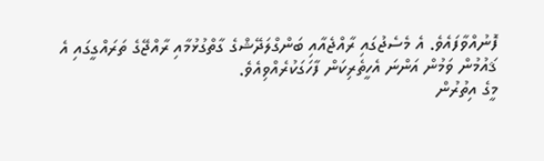ފޮނުއްވާފައެވެ. އެ މެސެޖުގައި ރާއްޖެއާއި ބަންގްލަދޭޝްގެ ގާތްގުޅުމާއި ރާއްޖޭގެ ތަރައްގީގައި އެ ޤައުމުން ވަމުން އަންނަ އެހީތެރިކަން ފާހަގަކުރެއްވިއެވެ.
މީގެ އިތުރުން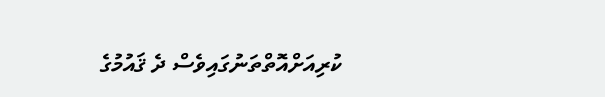ކުރިއަށްއޮތްތަނުގައިވެސް ދެ ޤައުމުގެ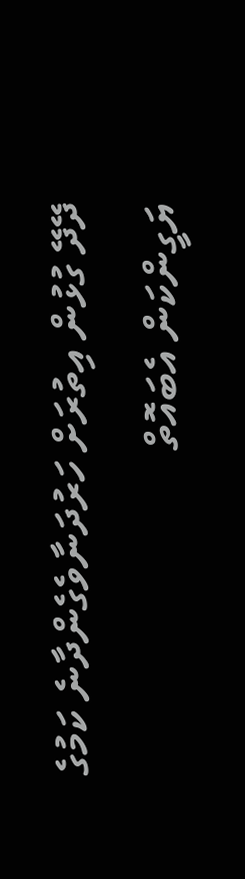ދޭދޭ ގުޅުން އިތުރަށް ހަރުދަނާވެގެންދާނެ ކަމުގެ ޔަގީންކަން އެބައޮތް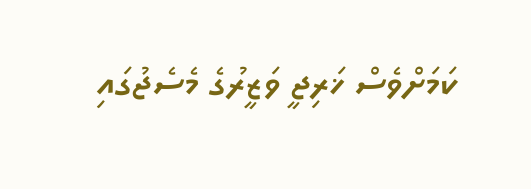ކަމަށްވެސް ޚަރިޖީ ވަޒީރުގެ މެސެޖުގައި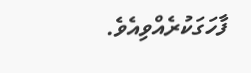ފާހަގަކުރެއްވިއެވެ.